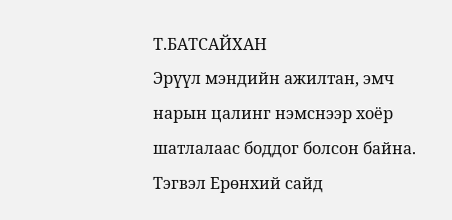Т.БАТСАЙХАН
Эрүүл мэндийн ажилтан, эмч нарын цалинг нэмснээр хоёр шатлалаас боддог болсон байна. Тэгвэл Ерөнхий сайд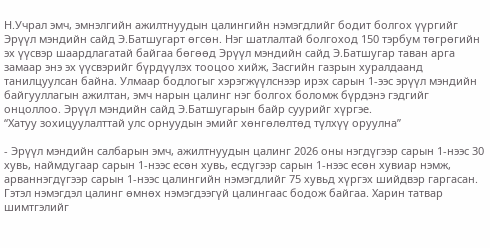Н.Учрал эмч, эмнэлгийн ажилтнуудын цалингийн нэмэгдлийг бодит болгох үүргийг Эрүүл мэндийн сайд Э.Батшугарт өгсөн. Нэг шатлалтай болгоход 150 тэрбум төгрөгийн эх үүсвэр шаардлагатай байгаа бөгөөд Эрүүл мэндийн сайд Э.Батшугар таван арга замаар энэ эх үүсвэрийг бүрдүүлэх тооцоо хийж, Засгийн газрын хуралдаанд танилцуулсан байна. Улмаар бодлогыг хэрэгжүүлснээр ирэх сарын 1-ээс эрүүл мэндийн байгууллагын ажилтан, эмч нарын цалинг нэг болгох боломж бүрдэнэ гэдгийг онцоллоо. Эрүүл мэндийн сайд Э.Батшугарын байр суурийг хүргэе.
“Хатуу зохицуулалттай улс орнуудын эмийг хөнгөлөлтөд түлхүү оруулна”

- Эрүүл мэндийн салбарын эмч, ажилтнуудын цалинг 2026 оны нэгдүгээр сарын 1-нээс 30 хувь, наймдугаар сарын 1-нээс есөн хувь, есдүгээр сарын 1-нээс есөн хувиар нэмж, арваннэгдүгээр сарын 1-нээс цалингийн нэмэгдлийг 75 хувьд хүргэх шийдвэр гаргасан. Гэтэл нэмэгдэл цалинг өмнөх нэмэгдээгүй цалингаас бодож байгаа. Харин татвар шимтгэлийг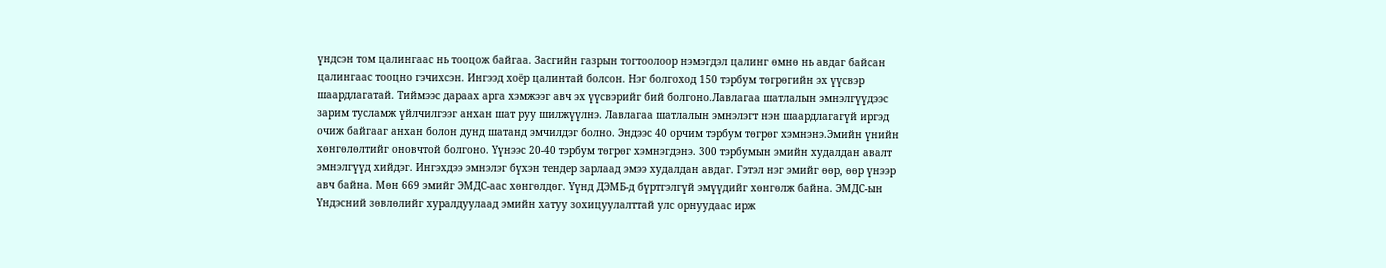үндсэн том цалингаас нь тооцож байгаа. Засгийн газрын тогтоолоор нэмэгдэл цалинг өмнө нь авдаг байсан цалингаас тооцно гэчихсэн. Ингээд хоёр цалинтай болсон. Нэг болгоход 150 тэрбум төгрөгийн эх үүсвэр шаардлагатай. Тиймээс дараах арга хэмжээг авч эх үүсвэрийг бий болгоно.Лавлагаа шатлалын эмнэлгүүдээс зарим тусламж үйлчилгээг анхан шат руу шилжүүлнэ. Лавлагаа шатлалын эмнэлэгт нэн шаардлагагүй иргэд очиж байгааг анхан болон дунд шатанд эмчилдэг болно. Эндээс 40 орчим тэрбум төгрөг хэмнэнэ.Эмийн үнийн хөнгөлөлтийг оновчтой болгоно. Үүнээс 20-40 тэрбум төгрөг хэмнэгдэнэ. 300 тэрбумын эмийн худалдан авалт эмнэлгүүд хийдэг. Ингэхдээ эмнэлэг бүхэн тендер зарлаад эмээ худалдан авдаг. Гэтэл нэг эмийг өөр, өөр үнээр авч байна. Мөн 669 эмийг ЭМДС-аас хөнгөлдөг. Үүнд ДЭМБ-д бүртгэлгүй эмүүдийг хөнгөлж байна. ЭМДС-ын Үндэсний зөвлөлийг хуралдуулаад эмийн хатуу зохицуулалттай улс орнуудаас ирж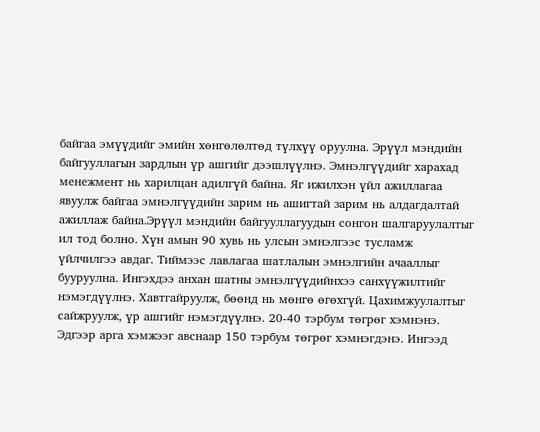байгаа эмүүдийг эмийн хөнгөлөлтөд түлхүү оруулна. Эрүүл мэндийн байгууллагын зардлын үр ашгийг дээшлүүлнэ. Эмнэлгүүдийг харахад менежмент нь харилцан адилгүй байна. Яг ижилхэн үйл ажиллагаа явуулж байгаа эмнэлгүүдийн зарим нь ашигтай зарим нь алдагдалтай ажиллаж байна.Эрүүл мэндийн байгууллагуудын сонгон шалгаруулалтыг ил тод болно. Хүн амын 90 хувь нь улсын эмнэлгээс тусламж үйлчилгээ авдаг. Тиймээс лавлагаа шатлалын эмнэлгийн ачааллыг бууруулна. Ингэхдээ анхан шатны эмнэлгүүдийнхээ санхүүжилтийг нэмэгдүүлнэ. Хавтгайруулж, бөөнд нь мөнгө өгөхгүй. Цахимжуулалтыг сайжруулж, үр ашгийг нэмэгдүүлнэ. 20-40 тэрбум төгрөг хэмнэнэ. Эдгээр арга хэмжээг авснаар 150 тэрбум төгрөг хэмнэгдэнэ. Ингээд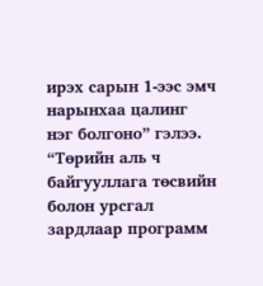ирэх сарын 1-ээс эмч нарынхаа цалинг нэг болгоно” гэлээ.
“Төрийн аль ч байгууллага төсвийн болон урсгал зардлаар программ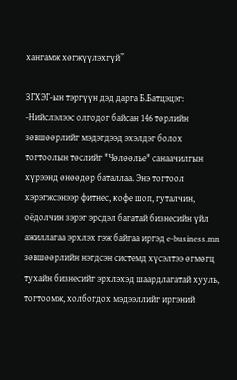хангамж хөгжүүлэхгүй”

ЗГХЭГ-ын тэргүүн дэд дарга Б.Батцэцэг:
-Нийслэлээс олгодог байсан 146 төрлийн зөвшөөрлийг мэдэгдээд эхэлдэг болох тогтоолын төслийг "Чөлөөлье" санаачилгын хүрээнд өнөөдөр баталлаа. Энэ тогтоол хэрэгжсэнээр фитнес, кофе шоп, гуталчин, оёдолчин зэрэг эрсдэл багатай бизнесийн үйл ажиллагаа эрхлэх гэж байгаа иргэд e-business.mn зөвшөөрлийн нэгдсэн системд хүсэлтээ өгмөгц тухайн бизнесийг эрхлэхэд шаардлагатай хууль, тогтоомж, холбогдох мэдээллийг иргэний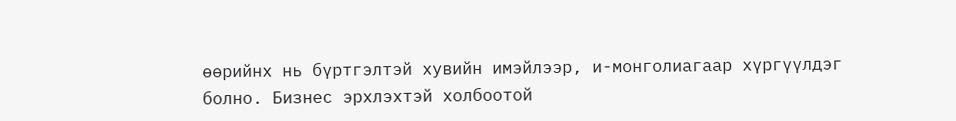өөрийнх нь бүртгэлтэй хувийн имэйлээр, и-монголиагаар хүргүүлдэг болно. Бизнес эрхлэхтэй холбоотой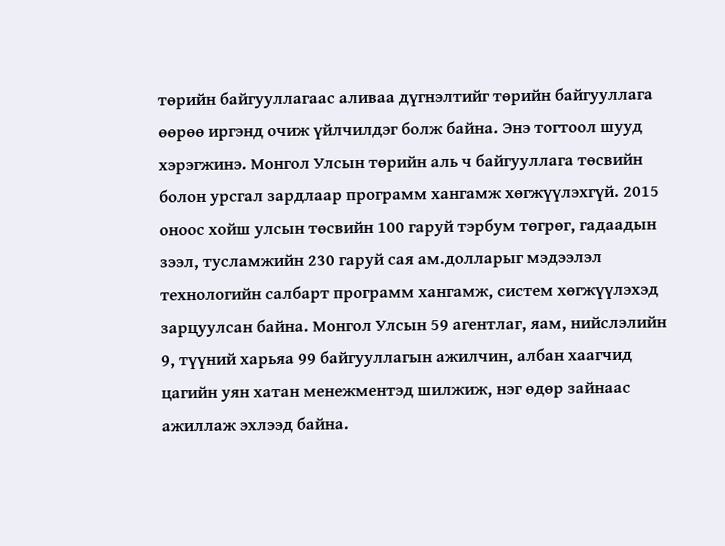төрийн байгууллагаас аливаа дүгнэлтийг төрийн байгууллага өөрөө иргэнд очиж үйлчилдэг болж байна. Энэ тогтоол шууд хэрэгжинэ. Монгол Улсын төрийн аль ч байгууллага төсвийн болон урсгал зардлаар программ хангамж хөгжүүлэхгүй. 2015 оноос хойш улсын төсвийн 100 гаруй тэрбум төгрөг, гадаадын зээл, тусламжийн 230 гаруй сая ам.долларыг мэдээлэл технологийн салбарт программ хангамж, систем хөгжүүлэхэд зарцуулсан байна. Монгол Улсын 59 агентлаг, яам, нийслэлийн 9, түүний харьяа 99 байгууллагын ажилчин, албан хаагчид цагийн уян хатан менежментэд шилжиж, нэг өдөр зайнаас ажиллаж эхлээд байна.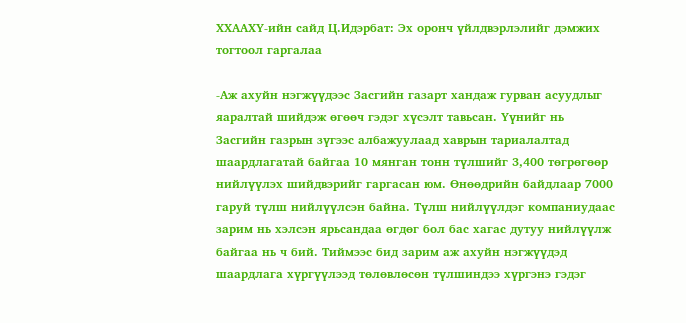ХХААХҮ-ийн сайд Ц.Идэрбат: Эх оронч үйлдвэрлэлийг дэмжих тогтоол гаргалаа

-Аж ахуйн нэгжүүдээс Засгийн газарт хандаж гурван асуудлыг яаралтай шийдэж өгөөч гэдэг хүсэлт тавьсан. Үүнийг нь Засгийн газрын зүгээс албажуулаад хаврын тариалалтад шаардлагатай байгаа 10 мянган тонн түлшийг 3,400 төгрөгөөр нийлүүлэх шийдвэрийг гаргасан юм. Өнөөдрийн байдлаар 7000 гаруй түлш нийлүүлсэн байна. Түлш нийлүүлдэг компаниудаас зарим нь хэлсэн ярьсандаа өгдөг бол бас хагас дутуу нийлүүлж байгаа нь ч бий. Тиймээс бид зарим аж ахуйн нэгжүүдэд шаардлага хүргүүлээд төлөвлөсөн түлшиндээ хүргэнэ гэдэг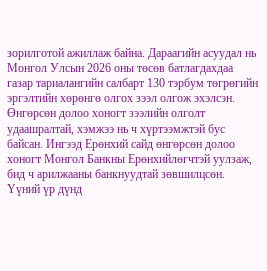зорилготой ажиллаж байна. Дараагийн асуудал нь Монгол Улсын 2026 оны төсөв батлагдахдаа газар тариалангийн салбарт 130 тэрбум төгрөгийн эргэлтийн хөрөнгө олгох зээл олгож эхэлсэн. Өнгөрсөн долоо хоногт зээлийн олголт удаашралтай, хэмжээ нь ч хүртээмжтэй бус байсан. Ингээд Ерөнхий сайд өнгөрсөн долоо хоногт Монгол Банкны Ерөнхийлөгчтэй уулзаж, бид ч арилжааны банкнуудтай зөвшилцсөн. Үүний үр дүнд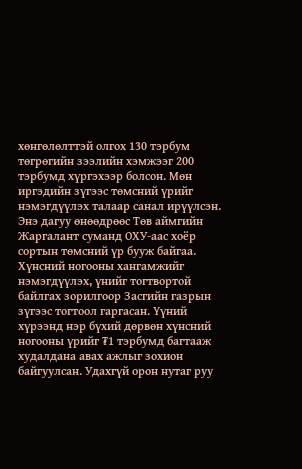хөнгөлөлттэй олгох 130 тэрбум төгрөгийн зээлийн хэмжээг 200 тэрбумд хүргэхээр болсон. Мөн иргэдийн зүгээс төмсний үрийг нэмэгдүүлэх талаар санал ирүүлсэн. Энэ дагуу өнөөдрөөс Төв аймгийн Жаргалант суманд ОХУ-аас хоёр сортын төмсний үр бууж байгаа. Хүнсний ногооны хангамжийг нэмэгдүүлэх, үнийг тогтвортой байлгах зорилгоор Засгийн газрын зүгээс тогтоол гаргасан. Үүний хүрээнд нэр бүхий дөрвөн хүнсний ногооны үрийг ₮1 тэрбумд багтааж худалдана авах ажлыг зохион байгуулсан. Удахгүй орон нутаг руу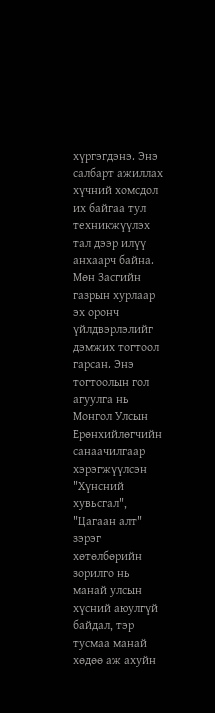хүргэгдэнэ. Энэ салбарт ажиллах хүчний хомсдол их байгаа тул техникжүүлэх тал дээр илүү анхаарч байна. Мөн Засгийн газрын хурлаар эх оронч үйлдвэрлэлийг дэмжих тогтоол гарсан. Энэ тогтоолын гол агуулга нь Монгол Улсын Ерөнхийлөгчийн санаачилгаар хэрэгжүүлсэн "Хүнсний хувьсгал", "Цагаан алт" зэрэг хөтөлбөрийн зорилго нь манай улсын хүсний аюулгүй байдал, тэр тусмаа манай хөдөө аж ахуйн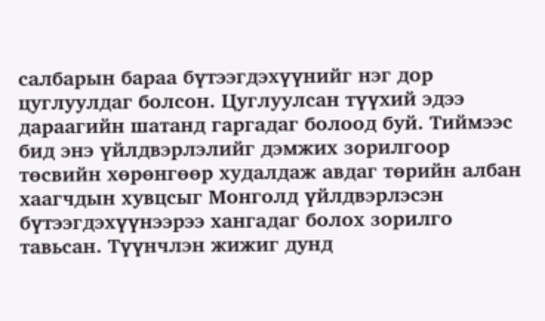салбарын бараа бүтээгдэхүүнийг нэг дор цуглуулдаг болсон. Цуглуулсан түүхий эдээ дараагийн шатанд гаргадаг болоод буй. Тиймээс бид энэ үйлдвэрлэлийг дэмжих зорилгоор төсвийн хөрөнгөөр худалдаж авдаг төрийн албан хаагчдын хувцсыг Монголд үйлдвэрлэсэн бүтээгдэхүүнээрээ хангадаг болох зорилго тавьсан. Түүнчлэн жижиг дунд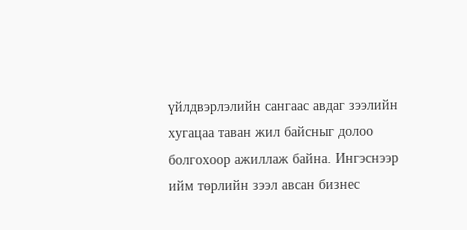үйлдвэрлэлийн сангаас авдаг зээлийн хугацаа таван жил байсныг долоо болгохоор ажиллаж байна. Ингэснээр ийм төрлийн зээл авсан бизнес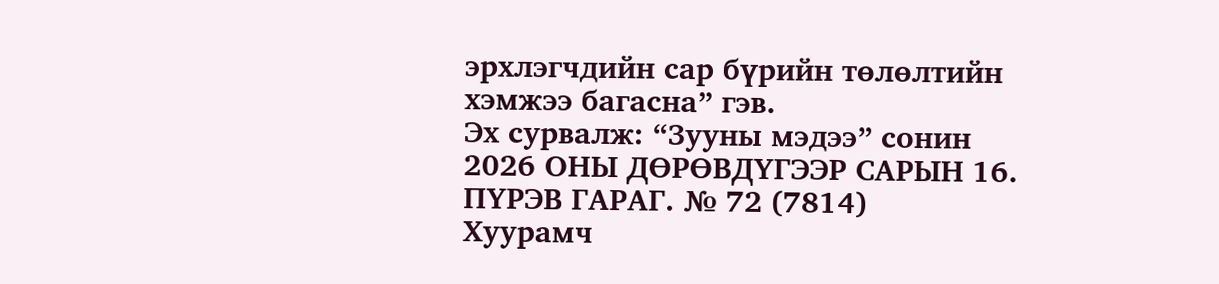эрхлэгчдийн сар бүрийн төлөлтийн хэмжээ багасна” гэв.
Эх сурвалж: “Зууны мэдээ” сонин
2026 ОНЫ ДӨРӨВДҮГЭЭР САРЫН 16. ПҮРЭВ ГАРАГ. № 72 (7814)
Хуурамч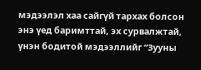мэдээлэл хаа сайгүй тархах болсон энэ үед баримттай, эх сурвалжтай, үнэн бодитой мэдээллийг “Зууны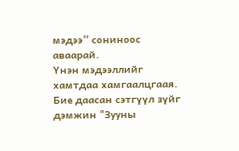мэдээ” сониноос аваарай.
Үнэн мэдээллийг хамтдаа хамгаалцгаая.
Бие даасан сэтгүүл зүйг дэмжин "Зууны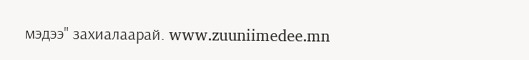мэдээ" захиалаарай. www.zuuniimedee.mn